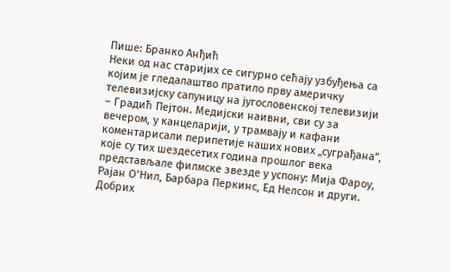Пише: Бранко Анђић
Неки од нас старијих се сигурно сећају узбуђења са којим је гледалаштво пратило прву америчку телевизијску сапуницу на југословенској телевизији – Градић Пејтон. Медијски наивни, сви су за вечером, у канцеларији, у трамвају и кафани коментарисали перипетије наших нових „суграђана”, које су тих шездесетих година прошлог века представљале филмске звезде у успону: Мија Фароу, Рајан О’Нил, Барбара Перкинс, Ед Нелсон и други. Добрих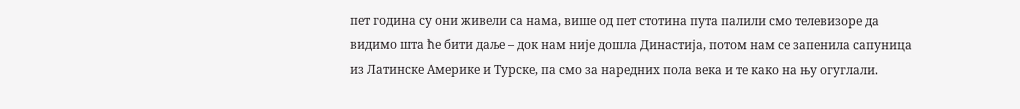пет година су они живели са нама, више од пет стотина пута палили смо телевизоре да видимо шта ће бити даље – док нам није дошла Династија, потом нам се запенила сапуница из Латинске Америке и Турске, па смо за наредних пола века и те како на њу огуглали.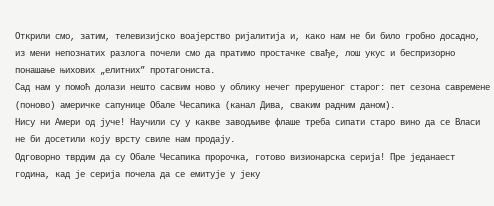Открили смо, затим, телевизијско воајерство ријалитија и, како нам не би било гробно досадно, из мени непознатих разлога почели смо да пратимо простачке свађе, лош укус и беспризорно понашање њихових „елитних” протагониста.
Сад нам у помоћ долази нешто сасвим ново у облику нечег прерушеног старог: пет сезона савремене (поново) америчке сапунице Обале Чесапика (канал Дива, сваким радним даном).
Нису ни Амери од јуче! Научили су у какве заводљиве флаше треба сипати старо вино да се Власи не би досетили коју врсту свиле нам продају.
Одговорно тврдим да су Обале Чесапика пророчка, готово визионарска серија! Пре једанаест година, кад је серија почела да се емитује у јеку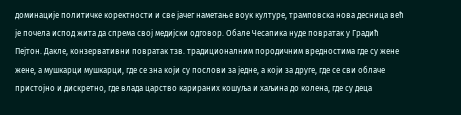доминације политичке коректности и све јачег наметање воук културе, трамповска нова десница већ је почела испод жита да спрема свој медијски одговор. Обале Чесапика нуде повратак у Градић Пејтон. Дакле, конзервативни повратак тзв. традиционалним породичним вредностима где су жене жене, а мушкарци мушкарци, где се зна који су послови за једне, а који за друге, где се сви облаче пристојно и дискретно, где влада царство карираних кошуља и хаљина до колена, где су деца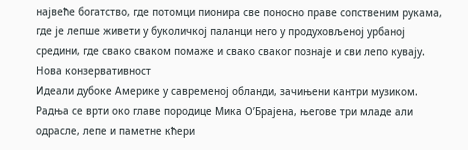највеће богатство, где потомци пионира све поносно праве сопственим рукама, где је лепше живети у буколичкој паланци него у продуховљеној урбаној средини, где свако сваком помаже и свако сваког познаје и сви лепо кувају.
Нова конзервативност
Идеали дубоке Америке у савременој обланди, зачињени кантри музиком. Радња се врти око главе породице Мика О’Брајена, његове три младе али одрасле, лепе и паметне кћери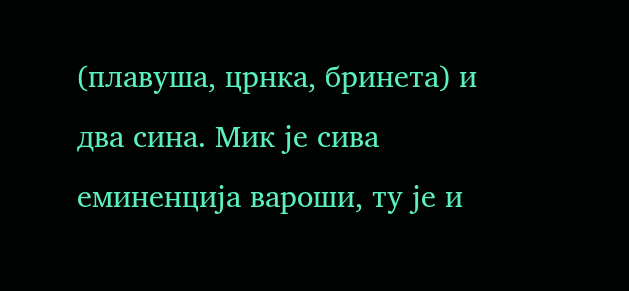(плавуша, црнка, бринета) и два сина. Мик је сива еминенција вароши, ту је и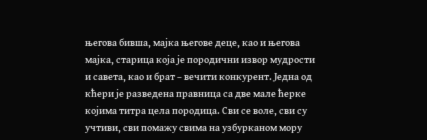његова бивша, мајка његове деце, као и његова мајка, старица која је породични извор мудрости и савета, као и брат – вечити конкурент. Једна од кћери је разведена правница са две мале ћерке којима титра цела породица. Сви се воле, сви су учтиви, сви помажу свима на узбурканом мору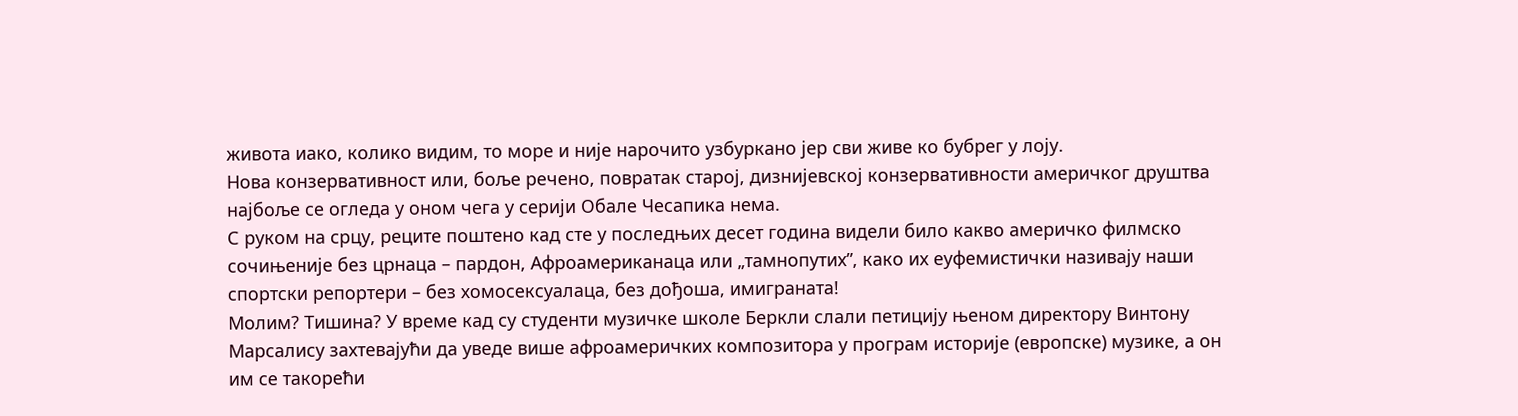живота иако, колико видим, то море и није нарочито узбуркано јер сви живе ко бубрег у лоју.
Нова конзервативност или, боље речено, повратак старој, дизнијевској конзервативности америчког друштва најбоље се огледа у оном чега у серији Обале Чесапика нема.
С руком на срцу, реците поштено кад сте у последњих десет година видели било какво америчко филмско сочињеније без црнаца – пардон, Афроамериканаца или „тамнопутих”, како их еуфемистички називају наши спортски репортери – без хомосексуалаца, без дођоша, имиграната!
Молим? Тишина? У време кад су студенти музичке школе Беркли слали петицију њеном директору Винтону Марсалису захтевајући да уведе више афроамеричких композитора у програм историје (европске) музике, а он им се такорећи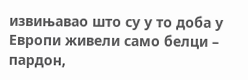извињавао што су у то доба у Европи живели само белци – пардон,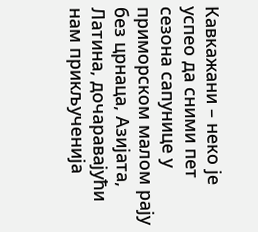Кавкажани – неко је успео да сними пет сезона сапунице у приморском малом рају без црнаца, Азијата, Латина, дочаравајући нам прикљученија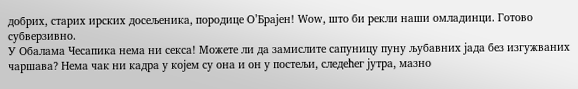добрих, старих ирских досељеника, породице О’Брајен! Wоw, што би рекли наши омладинци. Готово субверзивно.
У Обалама Чесапика нема ни секса! Можете ли да замислите сапуницу пуну љубавних јада без изгужваних чаршава? Нема чак ни кадра у којем су она и он у постељи, следећег јутра, мазно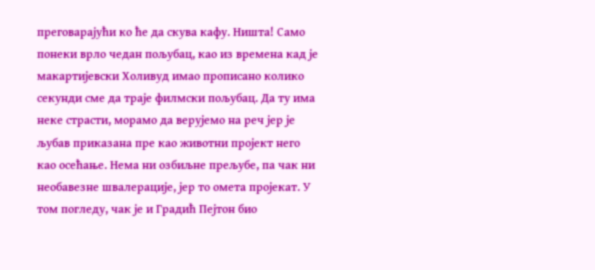преговарајући ко ће да скува кафу. Ништа! Само понеки врло чедан пољубац, као из времена кад је макартијевски Холивуд имао прописано колико секунди сме да траје филмски пољубац. Да ту има неке страсти, морамо да верујемо на реч јер је љубав приказана пре као животни пројект него као осећање. Нема ни озбиљне прељубе, па чак ни необавезне швалерације, јер то омета пројекат. У том погледу, чак је и Градић Пејтон био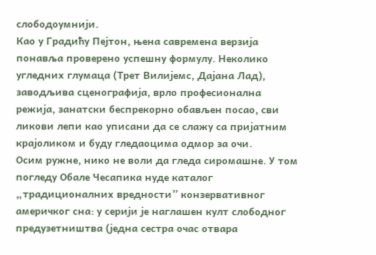слободоумнији.
Као у Градићу Пејтон, њена савремена верзија понавља проверено успешну формулу. Неколико угледних глумаца (Трет Вилијемс, Дајана Лад), заводљива сценографија, врло професионална режија, занатски беспрекорно обављен посао, сви ликови лепи као уписани да се слажу са пријатним крајоликом и буду гледаоцима одмор за очи.
Осим ружне, нико не воли да гледа сиромашне. У том погледу Обале Чесапика нуде каталог „традиционалних вредности” конзервативног америчког сна: у серији је наглашен култ слободног предузетништва (једна сестра очас отвара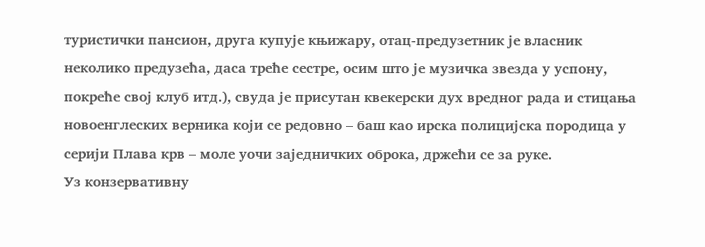туристички пансион, друга купује књижару, отац-предузетник је власник неколико предузећа, даса треће сестре, осим што је музичка звезда у успону, покреће свој клуб итд.), свуда је присутан квекерски дух вредног рада и стицања новоенглеских верника који се редовно – баш као ирска полицијска породица у серији Плава крв – моле уочи заједничких оброка, држећи се за руке.
Уз конзервативну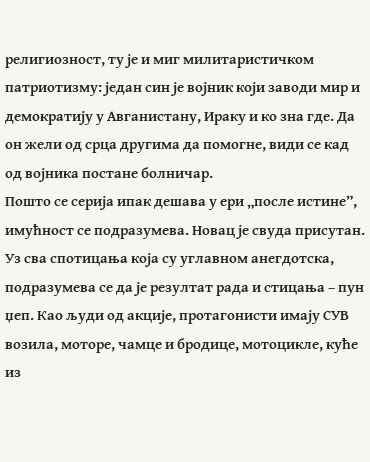религиозност, ту је и миг милитаристичком патриотизму: један син је војник који заводи мир и демократију у Авганистану, Ираку и ко зна где. Да он жели од срца другима да помогне, види се кад од војника постане болничар.
Пошто се серија ипак дешава у ери „после истине”, имућност се подразумева. Новац је свуда присутан. Уз сва спотицања која су углавном анегдотска, подразумева се да је резултат рада и стицања – пун џеп. Као људи од акције, протагонисти имају СУВ возила, моторе, чамце и бродице, мотоцикле, куће из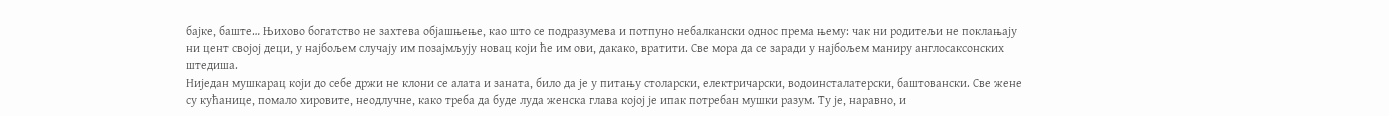бајке, баште… Њихово богатство не захтева објашњење, као што се подразумева и потпуно небалкански однос према њему: чак ни родитељи не поклањају ни цент својој деци, у најбољем случају им позајмљују новац који ће им ови, дакако, вратити. Све мора да се заради у најбољем маниру англосаксонских штедиша.
Ниједан мушкарац који до себе држи не клони се алата и заната, било да је у питању столарски, електричарски, водоинсталатерски, баштовански. Све жене су кућанице, помало хировите, неодлучне, како треба да буде луда женска глава којој је ипак потребан мушки разум. Ту је, наравно, и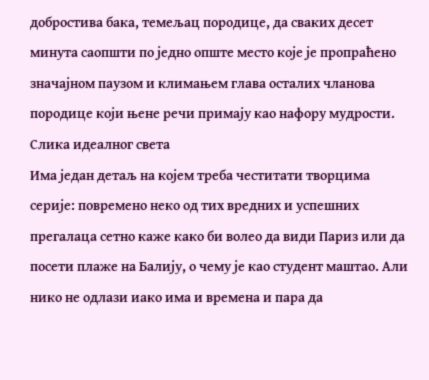добростива бака, темељац породице, да сваких десет минута саопшти по једно опште место које је пропраћено значајном паузом и климањем глава осталих чланова породице који њене речи примају као нафору мудрости.
Слика идеалног света
Има један детаљ на којем треба честитати творцима серије: повремено неко од тих вредних и успешних прегалаца сетно каже како би волео да види Париз или да посети плаже на Балију, о чему је као студент маштао. Али нико не одлази иако има и времена и пара да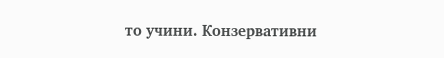то учини. Конзервативни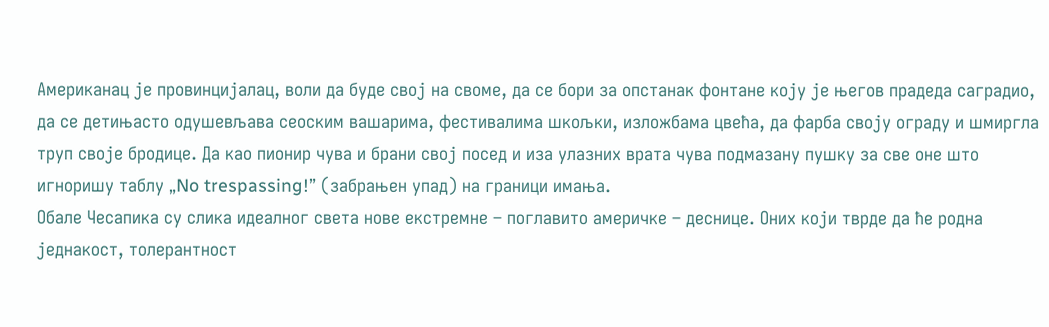Американац је провинцијалац, воли да буде свој на своме, да се бори за опстанак фонтане коју је његов прадеда саградио, да се детињасто одушевљава сеоским вашарима, фестивалима шкољки, изложбама цвећа, да фарба своју ограду и шмиргла труп своје бродице. Да као пионир чува и брани свој посед и иза улазних врата чува подмазану пушку за све оне што игноришу таблу „No trespassing!” (забрањен упад) на граници имања.
Обале Чесапика су слика идеалног света нове екстремне – поглавито америчке – деснице. Оних који тврде да ће родна једнакост, толерантност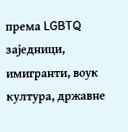према LGBTQ заједници, имигранти, воук култура, државне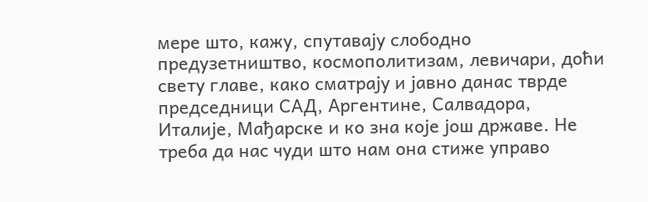мере што, кажу, спутавају слободно предузетништво, космополитизам, левичари, доћи свету главе, како сматрају и јавно данас тврде председници САД, Аргентине, Салвадора, Италије, Мађарске и ко зна које још државе. Не треба да нас чуди што нам она стиже управо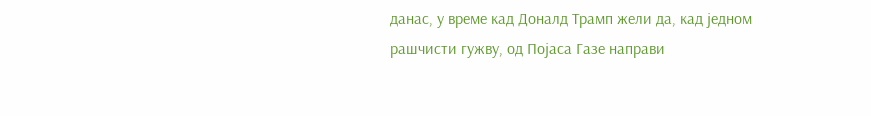данас, у време кад Доналд Трамп жели да, кад једном рашчисти гужву, од Појаса Газе направи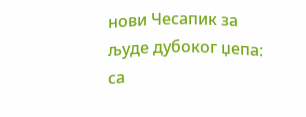нови Чесапик за људе дубоког џепа: са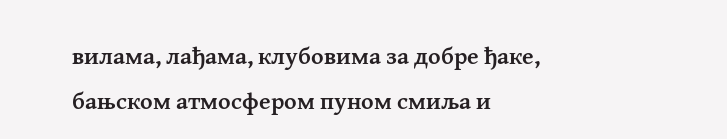вилама, лађама, клубовима за добре ђаке, бањском атмосфером пуном смиља и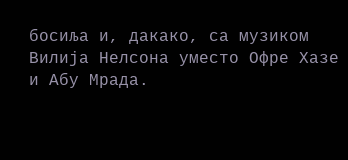босиља и, дакако, са музиком Вилија Нелсона уместо Офре Хазе и Абу Мрада.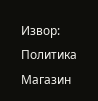Извор: Политика Магазин